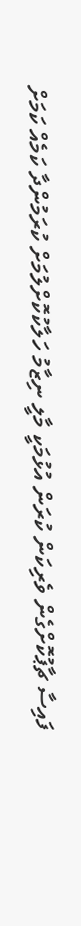ފައިސާ ޗާޕުކޮށްގެން ވެރިކަން ކުރަން އުޅުމަކީ މާލީ ނިޒާމު ހަލާކުކޮށްލުމަށް ކުރަމުންދާ ކަމެއް ކަމަށް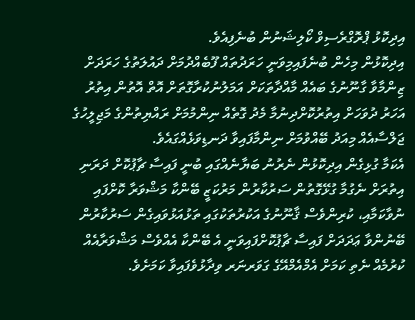އިދިކޮޅު ޕްރޮގްރެސިވް ކޯލިޝަނުން ބުނެފިއެވެ.
އިދިކޮޅުން މިހެން ބުނެފައިމިވަނީ ހަރަދުތައް ފޫބެއްދުމަށް ދައުލަތުގެ ހަރަދަށް ޒިންމާވާ ގާނޫނުގެ ބައެއް މާއްދާތަކަށް އަމަލުނުކުރާގޮތަށް އޮތް އޮތުން އިތުރު އަހަރު ދުވަހަށް އިތުރުކޮށްދިނުމާ މެދު ގޮތެއް ނިންމުމަށް ރައްޔިތުންގެ މަޖިލީހުގެ ޖަލްސާއެއް މިއަދު ބޭއްވުމަށް ނިންމާފައިވާ ދަނޑިވަޅެއްގައެވެ.
އެކަމާ ގުޅިގެން އިދިކޮޅުން ނެރުނު ބަޔާނެއްގައި ބުނީ ފައިސާ ޗާޕުކޮށް ދަރަނި އިތުރަށް ނެގުމާ ގުޅޭގޮތުން ސަރުކާރުން މަރުކަޒީ ބޭންކާ މަޝްވަރާ ކޮށްފައި ނުވާކަމާއި، ކުރިންވެސް ޤާނޫނުގެ އަކުރުތަކުގައި ތަޅުއަޅުވައިގެން ސަރުކާރުން ބޭނުންވާ ޢަދަދަށް ފައިސާ ޗާޕުކޮށްފައިވަނީ އެ ބޭންކާ އެއްވެސް މަޝްވަރާއެއް ކުރުމެއް ނެތި ކަމަށް އެމްއެމްއޭގެ ގަވަރނަރ ވިދާޅުވެފައިވާ ކަމަށެވެ.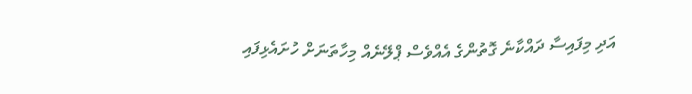އަދި މިފައިސާ ދައްކާނެ ގޮތުންގެ އެއްވެސް ޕްލޭނެއް މިހާތަނަށް ހުށައެޅިފައި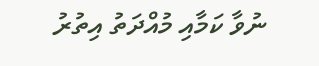ނުވާ ކަމާއި މުއްދަތު އިތުރު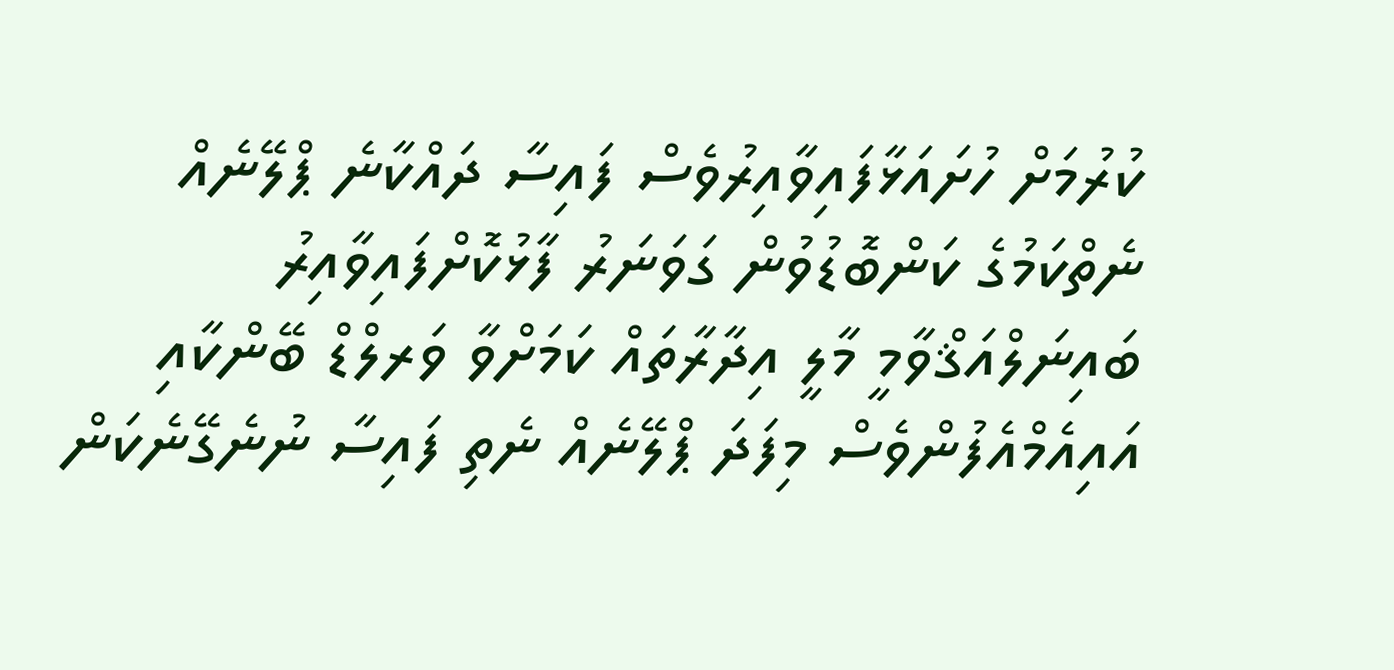ކުރުމަށް ހުށައަޅާފައިވާއިރުވެސް ފައިސާ ދައްކާނެ ޕްލޭނެއް ނެތްކަމުގެ ކަންބޮޑުވުން ގަވަނަރު ފާޅުކޮށްފައިވާއިރު ބައިނަލްއަޤްވާމީ މާލީ އިދާރާތައް ކަމަށްވާ ވަރލްޑް ބޭންކާއި އައިއެމްއެފުންވެސް މިފަދަ ޕްލޭނެއް ނެތި ފައިސާ ނުނެގޭނެކަން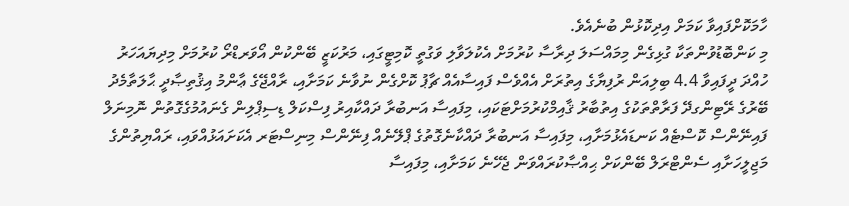ހާމަކޮށްފައިވާ ކަމަށް އިދިކޮޅުން ބުނެއެވެ.
މި ކަންބޮޑުވުންތަކާ ގުޅިގެން މިމައްސަލަ ދިރާސާ ކުރުމަށް އެކުލަވާލި ވަގުތީ ކޮމިޓީގައި، މަރުކަޒީ ބޭންކުން އޯވަރޑްރޯ ކުރުމަށް މިދިޔައަހަރު ހުއްދަ ދީފައިވާ 4.4 ބިލިއަން ރުފިޔާގެ އިތުރަށް އެއްވެސް ފައިސާއެއް ޗާޕު ކޮށްގެން ނުވާނެ ކަމަށާއި، ރާއްޖޭގެ ޢާންމު އިޤުތިޞާދީ ޙާލަތާމެދު ބޭރުގެ ރޭޓިންގދޭ ފަރާތްތަކުގެ އިތުބާރު ޤާއިމްކުރުމަށްޓަކައި، މިފައިސާ އަނބުރާ ދައްކާއިރު ފިސްކަލް ޑިސިޕްލިން ގެނައުމުގެގޮތުން ނޮމިނަލް ފައިނޭންސް ކޮސްޓެއް ކަނޑައެޅުމަށާއި، މިފައިސާ އަނބުރާ ދައްކާނެގޮތުގެ ޕްލޭނެއް ފިނޭންސް މިނިސްޓަރ އެކަށައަޅުއްވައި، ރައްޔިތުންގެ މަޖިލީހަށާއި ސެންޓްރަލް ބޭންކަށް ޙިއްޞާކުރައްވަން ޖެހޭނެ ކަމަށާއި، މިފައިސާ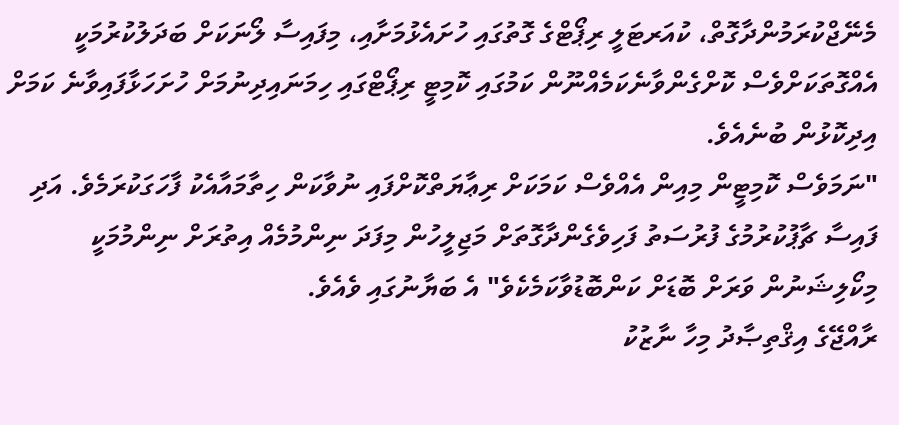މެނޭޖްކުރަމުންދާގޮތް، ކުއަރޓަލީ ރިޕޯޓްގެ ގޮތުގައި ހުށައެޅުމަށާއި، މިފައިސާ ލޯނަކަށް ބަދަލުކުރުމަކީ އެއްގޮތަކަށްވެސް ކޮށްގެންވާނެކަމެއްނޫން ކަމުގައި ކޮމިޓީ ރިޕޯޓްގައި ހިމަނައިދިނުމަށް ހުށަހަޅާފައިވާނެ ކަމަށް އިދިކޮޅުން ބުނެއެވެ.
"ނަމަވެސް ކޮމިޓީން މިއިން އެއްވެސް ކަމަކަށް ރިޢާޔަތްކޮށްފައި ނުވާކަން ހިތާމައާއެކު ފާހަގަކުރަމެވެ. އަދި ފައިސާ ޗާޕުކުރުމުގެ ފުރުސަތު ފަހިވެގެންދާގޮތަށް މަޖިލީހުން މިފަދަ ނިންމުމެއް އިތުރަށް ނިންމުމަކީ މިކޯލިޝަނުން ވަރަށް ބޮޑަށް ކަންބޮޑުވާކަމެކެވެ" އެ ބަޔާނުގައި ވެއެވެ.
ރާއްޖޭގެ އިޤްތިޞާދު މިހާ ނާޒުކު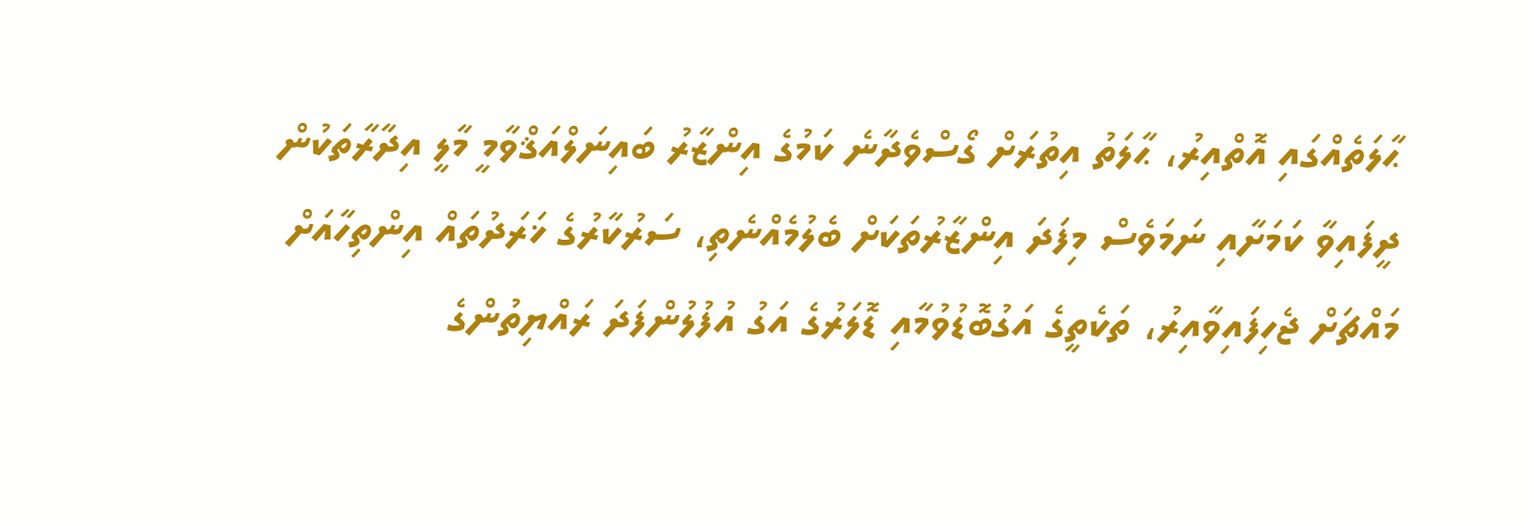ޙާލަތެއްގައި އޮތްއިރު، ޙާލަތު އިތުރަށް ގޯސްވެދާނެ ކަމުގެ އިންޒާރު ބައިނަލްއަޤްވާމީ މާލީ އިދާރާތަކުން ދީފައިވާ ކަމަށާއި ނަމަވެސް މިފަދަ އިންޒާރުތަކަށް ބެލުމެއްނެތި، ސަރުކާރުގެ ޚަރަދުތައް އިންތިހާއަށް މައްޗަށް ޖެހިފައިވާއިރު، ތަކެތީގެ އަގުބޮޑުވުމާއި ޑޮލަރުގެ އަގު އުފުލުންފަދަ ރައްޔިތުންގެ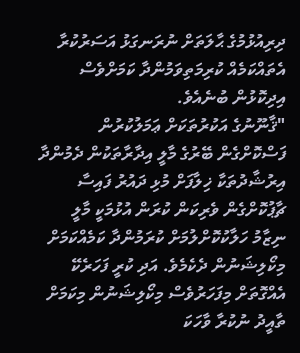ދިރިއުޅުމުގެ ޙާލަތަށް ނުރަނގަޅު އަސަރުކުރާ އެތައްކަމެއް ކުރިމަތިވަމުންދާ ކަމަށްވެސް އިދިކޮޅުން ބުނެއެވެ.
"ޤާނޫނުގެ އަކުރުތަކަށް ޢަމަލުކުރުން ފަސްކޮށްގެން ބޭރުގެ މާލީ އިދާރާތަކުން ދެމުންދާ އިރުޝާދުތަކާ ޚިލާފަށް މުޅި ދައުރު ފައިސާ ޗާޕުކޮށްގެން ވެރިކަން ކުރަން އުޅުމަކީ މާލީ ނިޒާމު ހަލާކުކޮށްލުމަށް ކުރަމުންދާ ކަމެއްކަމަށް މިކޯލިޝަނުން ދެކެމެވެ. އަދި ކުރީ ފަހަރެކޭ އެއްގޮތަށް މިފަހަރުވެސް މިކޯލިޝަނުން މިކަމަށް ތާއީދު ނުކުރާ ވާހަކަ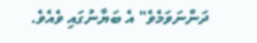ދަންނަވަމެވެ" އެ ބަޔާނުގައި ވެއެވެ.